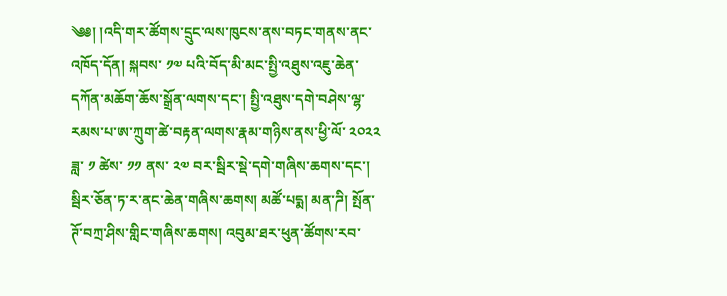༄༅། །འདི་གར་ཚོགས་དྲུང་ལས་ཁུངས་ནས་བཏང་གནས་ནང་འཁོད་དོན། སྐབས་ ༡༧ པའི་བོད་མི་མང་སྤྱི་འཐུས་འཇུ་ཆེན་དཀོན་མཆོག་ཆོས་སྒྲོན་ལགས་དང་། སྤྱི་འཐུས་དགེ་བཤེས་ལྷ་རམས་པ་ཨ་ཀྲུག་ཚེ་བརྟན་ལགས་རྣམ་གཉིས་ནས་ཕྱི་ལོ་ ༢༠༢༢ ཟླ་ ༡ ཚེས་ ༡༡ ནས་ ༢༧ བར་སྦིར་སྡེ་དགེ་གཞིས་ཆགས་དང་། སྦིར་ཅོན་ཏ་ར་ནང་ཆེན་གཞིས་ཆགས། མཚོ་པདྨ། མན་ཌི། སྤོན་ཊོ་བཀྲ་ཤིས་གླིང་གཞིས་ཆགས། འབུམ་ཐར་ཕུན་ཚོགས་རབ་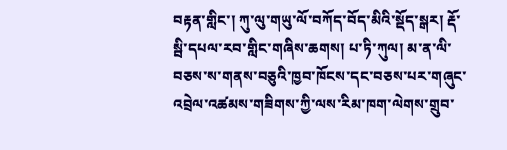བརྟན་གླིང་། ཀུ་ལུ་གཡུ་ལོ་བཀོད་བོད་མིའི་སྡོད་སྒར། རྡོ་སྦི་དཔལ་རབ་གླིང་གཞིས་ཆགས། པ་ཏི་ཀུལ། མ་ན་ལི་བཅས་ས་གནས་བཅུའི་ཁྱབ་ཁོངས་དང་བཅས་པར་གཞུང་འབྲེལ་འཚམས་གཟིགས་ཀྱི་ལས་རིམ་ཁག་ལེགས་གྲུབ་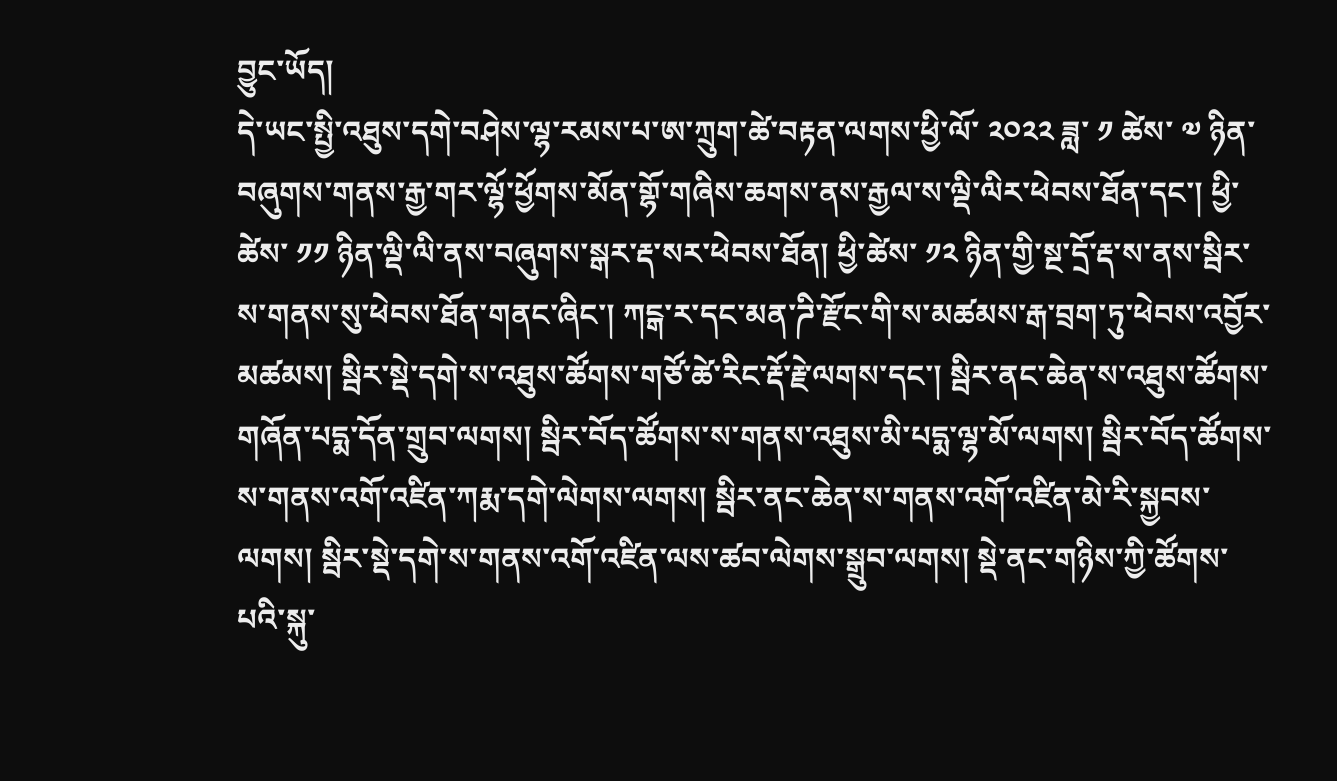བྱུང་ཡོད།
དེ་ཡང་སྤྱི་འཐུས་དགེ་བཤེས་ལྷ་རམས་པ་ཨ་ཀྲུག་ཚེ་བརྟན་ལགས་ཕྱི་ལོ་ ༢༠༢༢ ཟླ་ ༡ ཚེས་ ༧ ཉིན་བཞུགས་གནས་རྒྱ་གར་ལྷོ་ཕྱོགས་མོན་གྷོ་གཞིས་ཆགས་ནས་རྒྱལ་ས་ལྡི་ལིར་ཕེབས་ཐོན་དང་། ཕྱི་ཚེས་ ༡༡ ཉིན་ལྡི་ལི་ནས་བཞུགས་སྒར་རྡ་སར་ཕེབས་ཐོན། ཕྱི་ཚེས་ ༡༢ ཉིན་གྱི་སྔ་དྲོ་རྡ་ས་ནས་སྦིར་ས་གནས་སུ་ཕེབས་ཐོན་གནང་ཞིང་། ཀངྒ་ར་དང་མན་ཌི་རྫོང་གི་ས་མཚམས་རྒ་བྲག་ཏུ་ཕེབས་འབྱོར་མཚམས། སྦིར་སྡེ་དགེ་ས་འཐུས་ཚོགས་གཙོ་ཚེ་རིང་རྡོ་རྗེ་ལགས་དང་། སྦིར་ནང་ཆེན་ས་འཐུས་ཚོགས་གཞོན་པདྨ་དོན་གྲུབ་ལགས། སྦིར་བོད་ཚོགས་ས་གནས་འཐུས་མི་པདྨ་ལྷ་མོ་ལགས། སྦིར་བོད་ཚོགས་ས་གནས་འགོ་འཛིན་ཀརྨ་དགེ་ལེགས་ལགས། སྦིར་ནང་ཆེན་ས་གནས་འགོ་འཛིན་མེ་རི་སྐྱབས་ལགས། སྦིར་སྡེ་དགེ་ས་གནས་འགོ་འཛིན་ལས་ཚབ་ལེགས་སྒྲུབ་ལགས། སྡེ་ནང་གཉིས་ཀྱི་ཚོགས་པའི་སྐུ་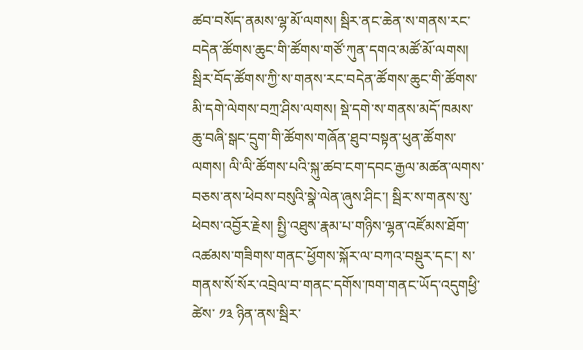ཚབ་བསོད་ནམས་ལྷ་མོ་ལགས། སྦིར་ནང་ཆེན་ས་གནས་རང་བདེན་ཚོགས་ཆུང་གི་ཚོགས་གཙོ་ཀུན་དགའ་མཚོ་མོ་ལགས། སྦིར་བོད་ཚོགས་ཀྱི་ས་གནས་རང་བདེན་ཚོགས་ཆུང་གི་ཚོགས་མི་དགེ་ལེགས་བཀྲ་ཤིས་ལགས། སྡེ་དགེ་ས་གནས་མདོ་ཁམས་ཆུ་བཞི་སྒང་དྲུག་གི་ཚོགས་གཞོན་ཐུབ་བསྟན་ཕུན་ཚོགས་ལགས། ལི་ལི་ཚོགས་པའི་སྐུ་ཚབ་ངག་དབང་རྒྱལ་མཚན་ལགས་བཅས་ནས་ཕེབས་བསུའི་སྣེ་ལེན་ཞུས་ཤིང་། སྦིར་ས་གནས་སུ་ཕེབས་འབྱོར་རྗེས། སྤྱི་འཐུས་རྣམ་པ་གཉིས་ལྷན་འཛོམས་ཐོག་འཚམས་གཟིགས་གནང་ཕྱོགས་སྐོར་ལ་བཀའ་བསྡུར་དང་། ས་གནས་སོ་སོར་འབྲེལ་བ་གནང་དགོས་ཁག་གནང་ཡོད་འདུགཕྱི་ཚེས་ ༡༣ ཉིན་ནས་སྦིར་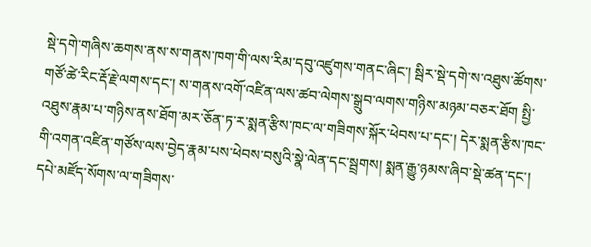སྡེ་དགེ་གཞིས་ཆགས་ནས་ས་གནས་ཁག་གི་ལས་རིམ་དབུ་འཛུགས་གནང་ཞིང་། སྦིར་སྡེ་དགེ་ས་འཐུས་ཚོགས་གཙོ་ཚེ་རིང་རྡོ་རྗེ་ལགས་དང་། ས་གནས་འགོ་འཛིན་ལས་ཚབ་ལེགས་སྒྲུབ་ལགས་གཉིས་མཉམ་བཅར་ཐོག སྤྱི་འཐུས་རྣམ་པ་གཉིས་ནས་ཐོག་མར་ཅོན་ཏ་ར་སྨན་རྩིས་ཁང་ལ་གཟིགས་སྐོར་ཕེབས་པ་དང་། དེར་སྨན་རྩིས་ཁང་གི་འགན་འཛིན་གཙོས་ལས་བྱེད་རྣམ་པས་ཕེབས་བསུའི་སྣེ་ལེན་དང་སྦྲགས། སྨན་རྒྱུ་ཉམས་ཞིབ་སྡེ་ཚན་དང་། དཔེ་མཛོད་སོགས་ལ་གཟིགས་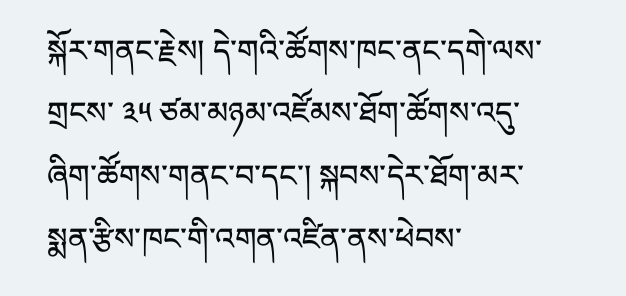སྐོར་གནང་རྗེས། དེ་གའི་ཚོགས་ཁང་ནང་དགེ་ལས་གྲངས་ ༣༥ ཙམ་མཉམ་འཛོམས་ཐོག་ཚོགས་འདུ་ཞིག་ཚོགས་གནང་བ་དང་། སྐབས་དེར་ཐོག་མར་སྨན་རྩིས་ཁང་གི་འགན་འཛིན་ནས་ཕེབས་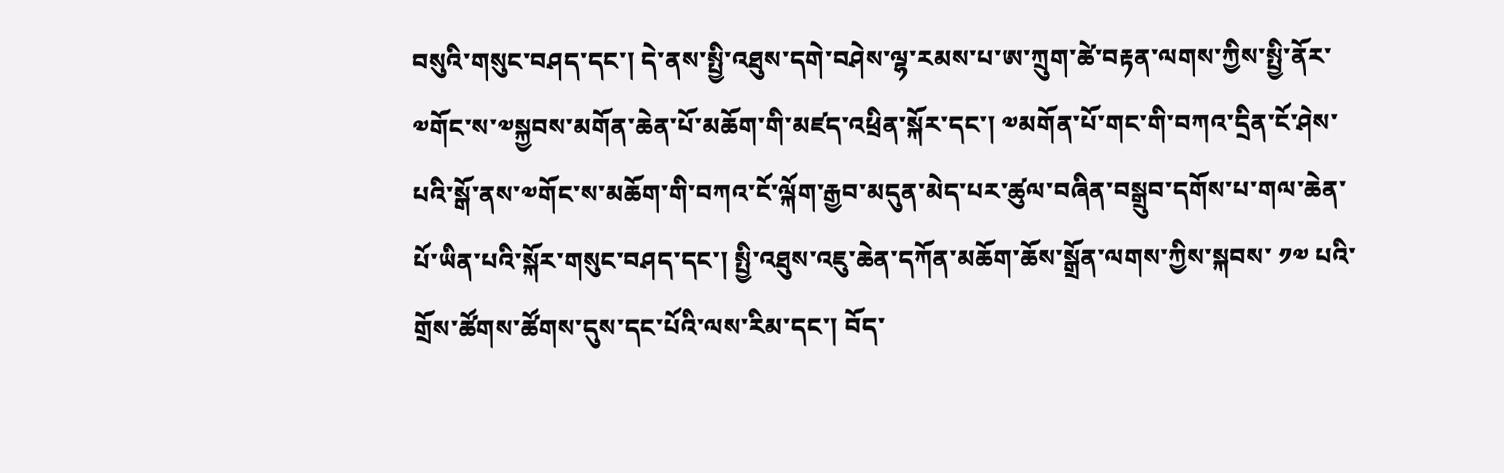བསུའི་གསུང་བཤད་དང་། དེ་ནས་སྤྱི་འཐུས་དགེ་བཤེས་ལྷ་རམས་པ་ཨ་ཀྲུག་ཚེ་བརྟན་ལགས་ཀྱིས་སྤྱི་ནོར་༧གོང་ས་༧སྐྱབས་མགོན་ཆེན་པོ་མཆོག་གི་མཛད་འཕྲིན་སྐོར་དང་། ༧མགོན་པོ་གང་གི་བཀའ་དྲིན་ངོ་ཤེས་པའི་སྒོ་ནས་༧གོང་ས་མཆོག་གི་བཀའ་ངོ་ལྐོག་རྒྱབ་མདུན་མེད་པར་ཚུལ་བཞིན་བསྒྲུབ་དགོས་པ་གལ་ཆེན་པོ་ཡིན་པའི་སྐོར་གསུང་བཤད་དང་། སྤྱི་འཐུས་འཇུ་ཆེན་དཀོན་མཆོག་ཆོས་སྒྲོན་ལགས་ཀྱིས་སྐབས་ ༡༧ པའི་གྲོས་ཚོགས་ཚོགས་དུས་དང་པོའི་ལས་རིམ་དང་། བོད་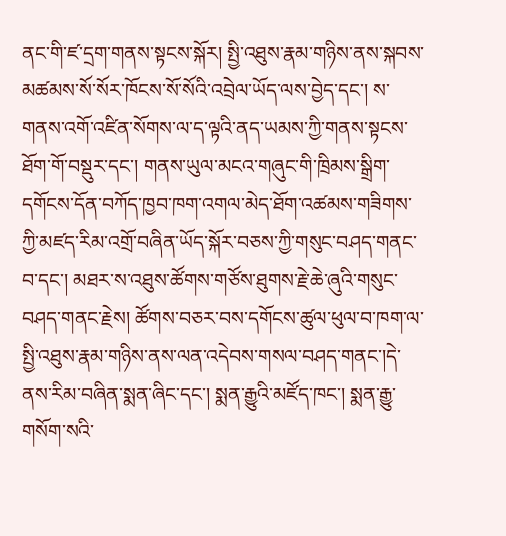ནང་གི་ཛ་དྲག་གནས་སྟངས་སྐོར། སྤྱི་འཐུས་རྣམ་གཉིས་ནས་སྐབས་མཚམས་སོ་སོར་ཁོངས་སོ་སོའི་འབྲེལ་ཡོད་ལས་བྱེད་དང་། ས་གནས་འགོ་འཛིན་སོགས་ལ་ད་ལྟའི་ནད་ཡམས་ཀྱི་གནས་སྟངས་ཐོག་གོ་བསྡུར་དང་། གནས་ཡུལ་མངའ་གཞུང་གི་ཁྲིམས་སྒྲིག་དགོངས་དོན་བཀོད་ཁྱབ་ཁག་འགལ་མེད་ཐོག་འཚམས་གཟིགས་ཀྱི་མཛད་རིམ་འགྲོ་བཞིན་ཡོད་སྐོར་བཅས་ཀྱི་གསུང་བཤད་གནང་བ་དང་། མཐར་ས་འཐུས་ཚོགས་གཙོས་ཐུགས་རྗེ་ཆེ་ཞུའི་གསུང་བཤད་གནང་རྗེས། ཚོགས་བཅར་བས་དགོངས་ཚུལ་ཕུལ་བ་ཁག་ལ་སྤྱི་འཐུས་རྣམ་གཉིས་ནས་ལན་འདེབས་གསལ་བཤད་གནང་།དེ་ནས་རིམ་བཞིན་སྨན་ཞིང་དང་། སྨན་རྒྱུའི་མཛོད་ཁང་། སྨན་རྒྱུ་གསོག་སའི་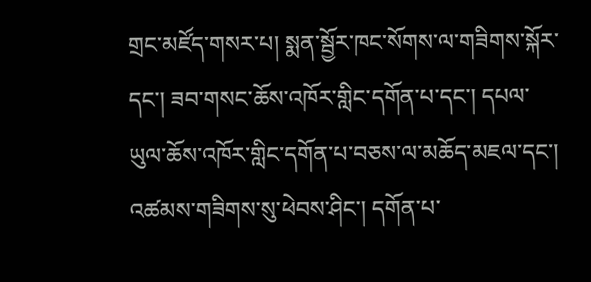གྲང་མཛོད་གསར་པ། སྨན་སྦྱོར་ཁང་སོགས་ལ་གཟིགས་སྐོར་དང་། ཟབ་གསང་ཆོས་འཁོར་གླིང་དགོན་པ་དང་། དཔལ་ཡུལ་ཆོས་འཁོར་གླིང་དགོན་པ་བཅས་ལ་མཆོད་མཇལ་དང་། འཚམས་གཟིགས་སུ་ཕེབས་ཤིང་། དགོན་པ་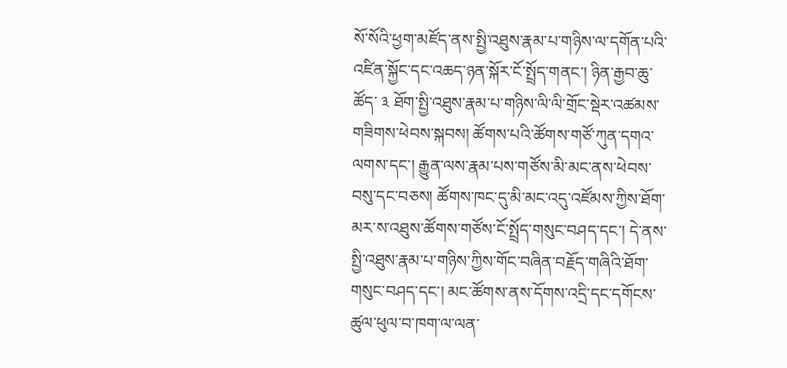སོ་སོའི་ཕྱག་མཛོད་ནས་སྤྱི་འཐུས་རྣམ་པ་གཉིས་ལ་དགོན་པའི་འཛིན་སྐྱོང་དང་འཆད་ཉན་སྐོར་ངོ་སྤྲོད་གནང་། ཉིན་རྒྱབ་ཆུ་ཚོད་ ༣ ཐོག་སྤྱི་འཐུས་རྣམ་པ་གཉིས་ལི་ལི་གྲོང་སྡེར་འཚམས་གཟིགས་ཕེབས་སྐབས། ཚོགས་པའི་ཚོགས་གཙོ་ཀུན་དགའ་ལགས་དང་། རྒྱུན་ལས་རྣམ་པས་གཙོས་མི་མང་ནས་ཕེབས་བསུ་དང་བཅས། ཚོགས་ཁང་དུ་མི་མང་འདུ་འཛོམས་ཀྱིས་ཐོག་མར་ས་འཐུས་ཚོགས་གཙོས་ངོ་སྤྲོད་གསུང་བཤད་དང་། དེ་ནས་སྤྱི་འཐུས་རྣམ་པ་གཉིས་ཀྱིས་གོང་བཞིན་བརྗོད་གཞིའི་ཐོག་གསུང་བཤད་དང་། མང་ཚོགས་ནས་དོགས་འདྲི་དང་དགོངས་ཚུལ་ཕུལ་བ་ཁག་ལ་ལན་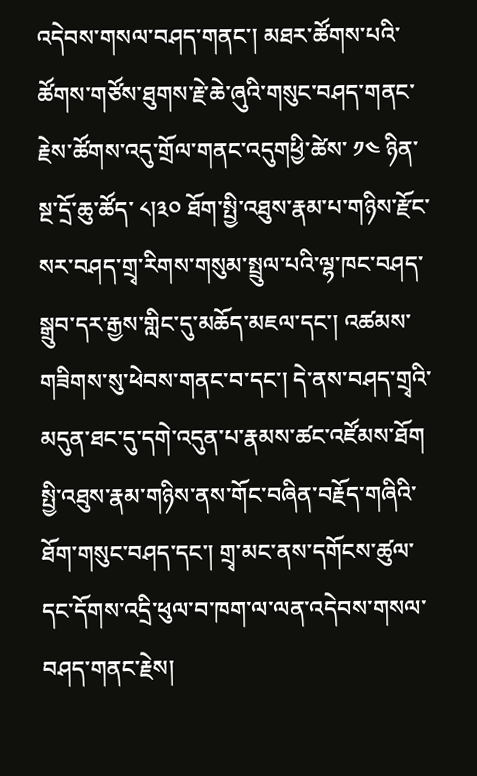འདེབས་གསལ་བཤད་གནང་། མཐར་ཚོགས་པའི་ཚོགས་གཙོས་ཐུགས་རྗེ་ཆེ་ཞུའི་གསུང་བཤད་གནང་རྗེས་ཚོགས་འདུ་གྲོལ་གནང་འདུགཕྱི་ཚེས་ ༡༤ ཉིན་སྔ་དྲོ་ཆུ་ཚོད་ ༨།༣༠ ཐོག་སྤྱི་འཐུས་རྣམ་པ་གཉིས་རྫོང་སར་བཤད་གྲྭ་རིགས་གསུམ་སྤྲུལ་པའི་ལྷ་ཁང་བཤད་སྒྲུབ་དར་རྒྱས་གླིང་དུ་མཆོད་མཇལ་དང་། འཚམས་གཟིགས་སུ་ཕེབས་གནང་བ་དང་། དེ་ནས་བཤད་གྲྭའི་མདུན་ཐང་དུ་དགེ་འདུན་པ་རྣམས་ཚང་འཛོམས་ཐོག སྤྱི་འཐུས་རྣམ་གཉིས་ནས་གོང་བཞིན་བརྗོད་གཞིའི་ཐོག་གསུང་བཤད་དང་། གྲྭ་མང་ནས་དགོངས་ཚུལ་དང་དོགས་འདྲི་ཕུལ་བ་ཁག་ལ་ལན་འདེབས་གསལ་བཤད་གནང་རྗེས།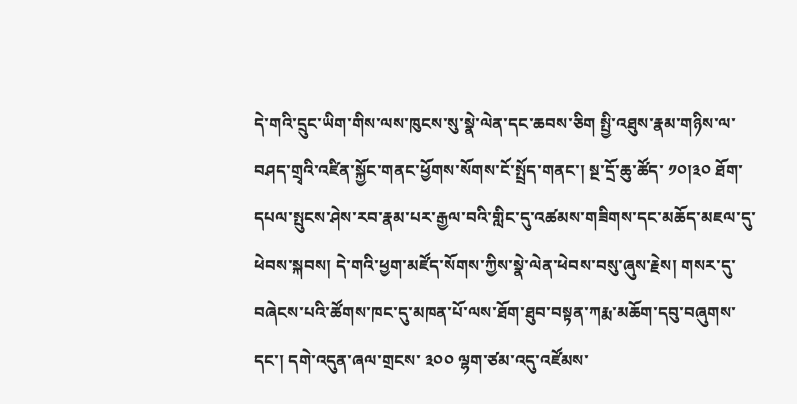དེ་གའི་དྲུང་ཡིག་གིས་ལས་ཁུངས་སུ་སྣེ་ལེན་དང་ཆབས་ཅིག སྤྱི་འཐུས་རྣམ་གཉིས་ལ་བཤད་གྲྭའི་འཛིན་སྐྱོང་གནང་ཕྱོགས་སོགས་ངོ་སྤྲོད་གནང་། སྔ་དྲོ་ཆུ་ཚོད་ ༡༠།༣༠ ཐོག་དཔལ་སྤུངས་ཤེས་རབ་རྣམ་པར་རྒྱལ་བའི་གླིང་དུ་འཚམས་གཟིགས་དང་མཆོད་མཇལ་དུ་ཕེབས་སྐབས། དེ་གའི་ཕྱག་མཛོད་སོགས་ཀྱིས་སྣེ་ལེན་ཕེབས་བསུ་ཞུས་རྗེས། གསར་དུ་བཞེངས་པའི་ཚོགས་ཁང་དུ་མཁན་པོ་ལས་ཐོག་ཐུབ་བསྟན་ཀརྨ་མཆོག་དབུ་བཞུགས་དང་། དགེ་འདུན་ཞལ་གྲངས་ ༣༠༠ ལྷག་ཙམ་འདུ་འཛོམས་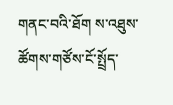གནང་བའི་ཐོག ས་འཐུས་ཚོགས་གཙོས་ངོ་སྤྲོད་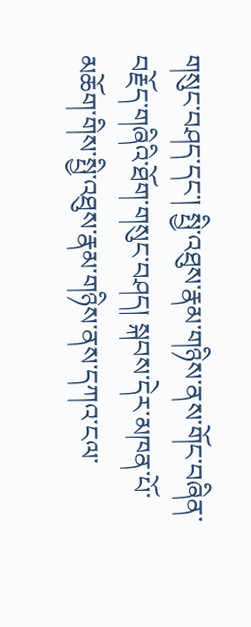གསུང་བཤད་དང་། སྤྱི་འཐུས་རྣམ་གཉིས་ནས་གོང་བཞིན་བརྗོད་གཞིའི་ཐོག་གསུང་བཤད། སྐབས་དེར་མཁན་པོ་མཆོག་གིས་སྤྱི་འཐུས་རྣམ་གཉིས་ནས་དཀའ་ངལ་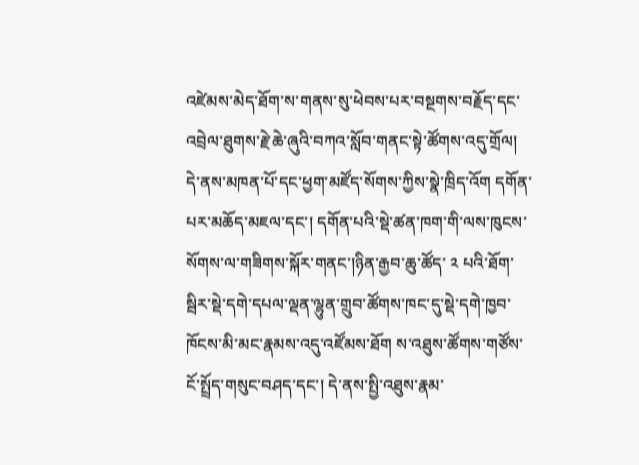འཛེམས་མེད་ཐོག་ས་གནས་སུ་ཕེབས་པར་བསྔགས་བརྗོད་དང་འབྲེལ་ཐུགས་རྗེ་ཆེ་ཞུའི་བཀའ་སློབ་གནང་སྟེ་ཚོགས་འདུ་གྲོལ། དེ་ནས་མཁན་པོ་དང་ཕྱག་མཛོད་སོགས་ཀྱིས་སྣེ་ཁྲིད་འོག དགོན་པར་མཆོད་མཇལ་དང་། དགོན་པའི་སྡེ་ཚན་ཁག་གི་ལས་ཁུངས་སོགས་ལ་གཟིགས་སྐོར་གནང་།ཉིན་རྒྱབ་ཆུ་ཚོད་ ༢ པའི་ཐོག་སྦིར་སྡེ་དགེ་དཔལ་ལྡན་ལྷུན་གྲུབ་ཚོགས་ཁང་དུ་སྡེ་དགེ་ཁྱབ་ཁོངས་མི་མང་རྣམས་འདུ་འཛོམས་ཐོག ས་འཐུས་ཚོགས་གཙོས་ངོ་སྤྲོད་གསུང་བཤད་དང་། དེ་ནས་སྤྱི་འཐུས་རྣམ་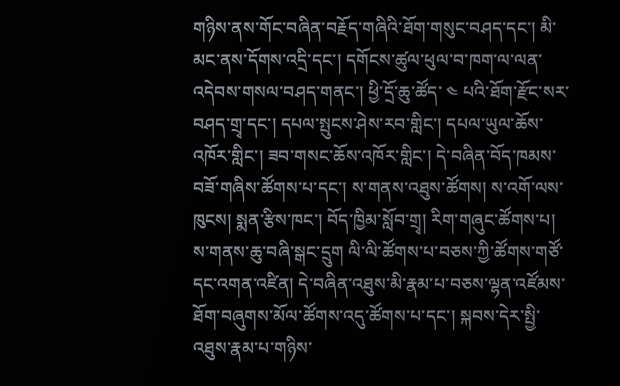གཉིས་ནས་གོང་བཞིན་བརྗོད་གཞིའི་ཐོག་གསུང་བཤད་དང་། མི་མང་ནས་དོགས་འདྲི་དང་། དགོངས་ཚུལ་ཕུལ་བ་ཁག་ལ་ལན་འདེབས་གསལ་བཤད་གནང་། ཕྱི་དྲོ་ཆུ་ཚོད་ ༤ པའི་ཐོག་རྫོང་སར་བཤད་གྲྭ་དང་། དཔལ་སྤུངས་ཤེས་རབ་གླིང་། དཔལ་ཡུལ་ཆོས་འཁོར་གླིང་། ཟབ་གསང་ཆོས་འཁོར་གླིང་། དེ་བཞིན་བོད་ཁམས་བཟོ་གཞིས་ཚོགས་པ་དང་། ས་གནས་འཐུས་ཚོགས། ས་འགོ་ལས་ཁུངས། སྨན་རྩིས་ཁང་། བོད་ཁྱིམ་སློབ་གྲྭ། རིག་གཞུང་ཚོགས་པ། ས་གནས་ཆུ་བཞི་སྒང་དྲུག ལི་ལི་ཚོགས་པ་བཅས་ཀྱི་ཚོགས་གཙོ་དང་འགན་འཛིན། དེ་བཞིན་འཐུས་མི་རྣམ་པ་བཅས་ལྷན་འཛོམས་ཐོག་བཞུགས་མོལ་ཚོགས་འདུ་ཚོགས་པ་དང་། སྐབས་དེར་སྤྱི་འཐུས་རྣམ་པ་གཉིས་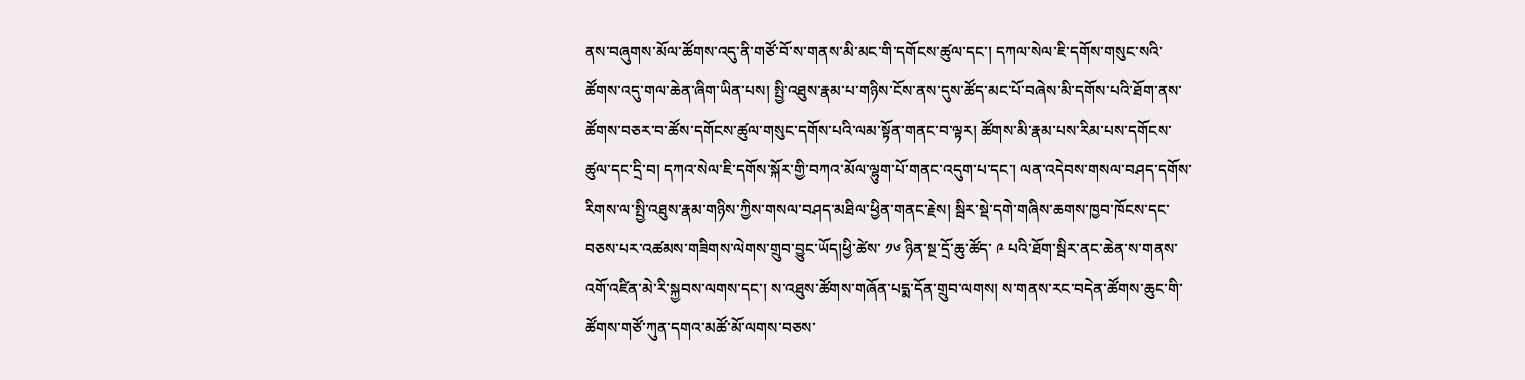ནས་བཞུགས་མོལ་ཚོགས་འདུ་ནི་གཙོ་བོ་ས་གནས་མི་མང་གི་དགོངས་ཚུལ་དང་། དཀལ་སེལ་ཇི་དགོས་གསུང་སའི་ཚོགས་འདུ་གལ་ཆེན་ཞིག་ཡིན་པས། སྤྱི་འཐུས་རྣམ་པ་གཉིས་ངོས་ནས་དུས་ཚོད་མང་པོ་བཞེས་མི་དགོས་པའི་ཐོག་ནས་ཚོགས་བཅར་བ་ཚོས་དགོངས་ཚུལ་གསུང་དགོས་པའི་ལམ་སྟོན་གནང་བ་ལྟར། ཚོགས་མི་རྣམ་པས་རིམ་པས་དགོངས་ཚུལ་དང་དྲི་བ། དཀའ་སེལ་ཇི་དགོས་སྐོར་གྱི་བཀའ་མོལ་ལྷུག་པོ་གནང་འདུག་པ་དང་། ལན་འདེབས་གསལ་བཤད་དགོས་རིགས་ལ་སྤྱི་འཐུས་རྣམ་གཉིས་ཀྱིས་གསལ་བཤད་མཐིལ་ཕྱིན་གནང་རྗེས། སྦིར་སྡེ་དགེ་གཞིས་ཆགས་ཁྱབ་ཁོངས་དང་བཅས་པར་འཚམས་གཟིགས་ལེགས་གྲུབ་བྱུང་ཡོད།ཕྱི་ཚེས་ ༡༦ ཉིན་སྔ་དྲོ་ཆུ་ཚོད་ ༩ པའི་ཐོག་སྦིར་ནང་ཆེན་ས་གནས་འགོ་འཛིན་མེ་རི་སྐྱབས་ལགས་དང་། ས་འཐུས་ཚོགས་གཞོན་པདྨ་དོན་གྲུབ་ལགས། ས་གནས་རང་བདེན་ཚོགས་ཆུང་གི་ཚོགས་གཙོ་ཀུན་དགའ་མཚོ་མོ་ལགས་བཅས་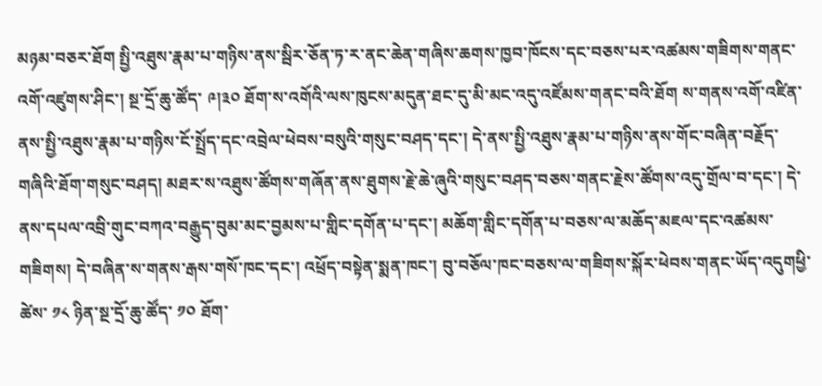མཉམ་བཅར་ཐོག སྤྱི་འཐུས་རྣམ་པ་གཉིས་ནས་སྦིར་ཅོན་ཏ་ར་ནང་ཆེན་གཞིས་ཆགས་ཁྱབ་ཁོངས་དང་བཅས་པར་འཚམས་གཟིགས་གནང་འགོ་འཛུགས་ཤིང་། སྔ་དྲོ་ཆུ་ཚོད་ ༩།༣༠ ཐོག་ས་འགོའི་ལས་ཁུངས་མདུན་ཐང་དུ་མི་མང་འདུ་འཛོམས་གནང་བའི་ཐོག ས་གནས་འགོ་འཛིན་ནས་སྤྱི་འཐུས་རྣམ་པ་གཉིས་ངོ་སྤྲོད་དང་འབྲེལ་ཕེབས་བསུའི་གསུང་བཤད་དང་། དེ་ནས་སྤྱི་འཐུས་རྣམ་པ་གཉིས་ནས་གོང་བཞིན་བརྗོད་གཞིའི་ཐོག་གསུང་བཤད། མཐར་ས་འཐུས་ཚོགས་གཞོན་ནས་ཐུགས་རྗེ་ཆེ་ཞུའི་གསུང་བཤད་བཅས་གནང་རྗེས་ཚོགས་འདུ་གྲོལ་བ་དང་། དེ་ནས་དཔལ་འབྲི་གུང་བཀའ་བརྒྱུད་བུམ་མང་བྱམས་པ་གླིང་དགོན་པ་དང་། མཆོག་གླིང་དགོན་པ་བཅས་ལ་མཆོད་མཇལ་དང་འཚམས་གཟིགས། དེ་བཞིན་ས་གནས་རྒས་གསོ་ཁང་དང་། འཕྲོད་བསྟེན་སྨན་ཁང་། བུ་བཅོལ་ཁང་བཅས་ལ་གཟིགས་སྐོར་ཕེབས་གནང་ཡོད་འདུགཕྱི་ཚེས་ ༡༨ ཉིན་སྔ་དྲོ་ཆུ་ཚོད་ ༡༠ ཐོག་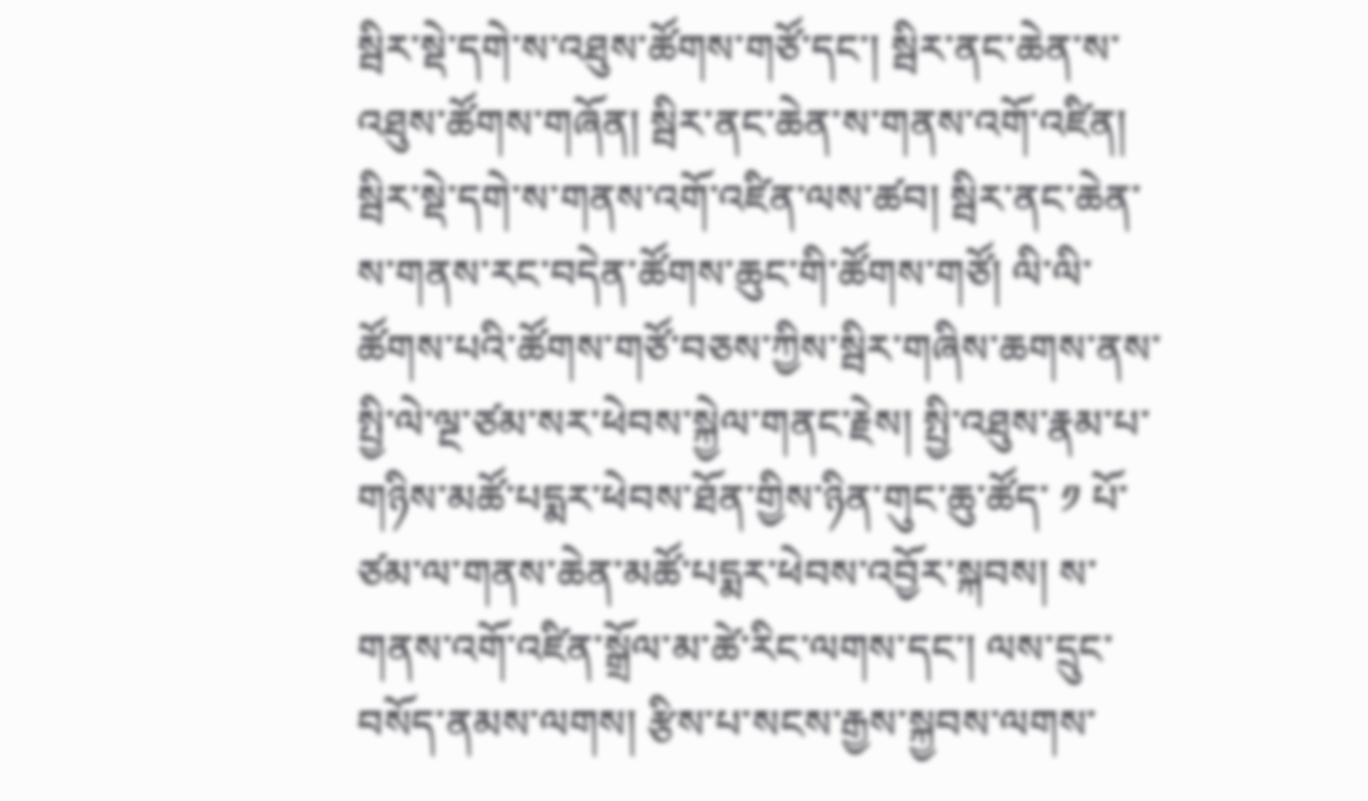སྦིར་སྡེ་དགེ་ས་འཐུས་ཚོགས་གཙོ་དང་། སྦིར་ནང་ཆེན་ས་འཐུས་ཚོགས་གཞོན། སྦིར་ནང་ཆེན་ས་གནས་འགོ་འཛིན། སྦིར་སྡེ་དགེ་ས་གནས་འགོ་འཛིན་ལས་ཚབ། སྦིར་ནང་ཆེན་ས་གནས་རང་བདེན་ཚོགས་ཆུང་གི་ཚོགས་གཙོ། ལི་ལི་ཚོགས་པའི་ཚོགས་གཙོ་བཅས་ཀྱིས་སྦིར་གཞིས་ཆགས་ནས་སྤྱི་ལེ་ལྔ་ཙམ་སར་ཕེབས་སྐྱེལ་གནང་རྗེས། སྤྱི་འཐུས་རྣམ་པ་གཉིས་མཚོ་པདྨར་ཕེབས་ཐོན་གྱིས་ཉིན་གུང་ཆུ་ཚོད་ ༡ པོ་ཙམ་ལ་གནས་ཆེན་མཚོ་པདྨར་ཕེབས་འབྱོར་སྐབས། ས་གནས་འགོ་འཛིན་སྒྲོལ་མ་ཚེ་རིང་ལགས་དང་། ལས་དྲུང་བསོད་ནམས་ལགས། རྩིས་པ་སངས་རྒྱས་སྐྱབས་ལགས་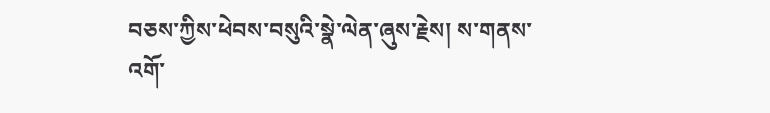བཅས་ཀྱིས་ཕེབས་བསུའི་སྣེ་ལེན་ཞུས་རྗེས། ས་གནས་འགོ་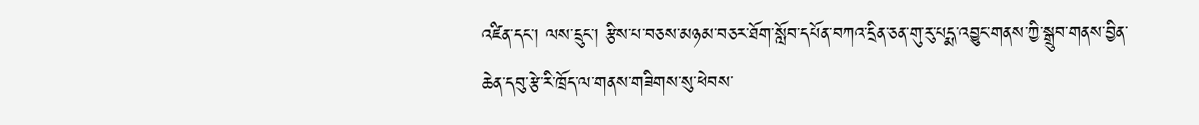འཛིན་དང་། ལས་དྲུང་། རྩིས་པ་བཅས་མཉམ་བཅར་ཐོག་སློབ་དཔོན་བཀའ་དྲིན་ཅན་གུ་རུ་པདྨ་འབྱུང་གནས་ཀྱི་སྒྲུབ་གནས་བྱིན་ཆེན་དབུ་རྩེ་རི་ཁྲོད་ལ་གནས་གཟིགས་སུ་ཕེབས་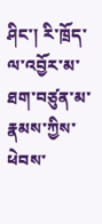ཤིང་། རི་ཁྲོད་ལ་འབྱོར་མ་ཐག་བཙུན་མ་རྣམས་ཀྱིས་ཕེབས་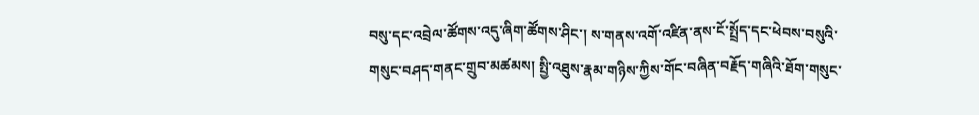བསུ་དང་འབྲེལ་ཚོགས་འདུ་ཞིག་ཚོགས་ཤིང་། ས་གནས་འགོ་འཛིན་ནས་ངོ་སྤྲོད་དང་ཕེབས་བསུའི་གསུང་བཤད་གནང་གྲུབ་མཚམས། སྤྱི་འཐུས་རྣམ་གཉིས་ཀྱིས་གོང་བཞིན་བརྗོད་གཞིའི་ཐོག་གསུང་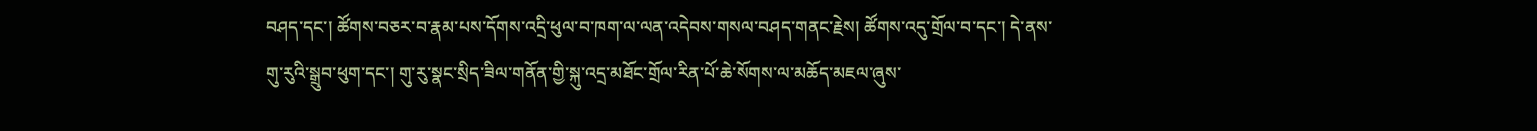བཤད་དང་། ཚོགས་བཅར་བ་རྣམ་པས་དོགས་འདྲི་ཕུལ་བ་ཁག་ལ་ལན་འདེབས་གསལ་བཤད་གནང་རྗེས། ཚོགས་འདུ་གྲོལ་བ་དང་། དེ་ནས་གུ་རུའི་སྒྲུབ་ཕུག་དང་། གུ་རུ་སྣང་སྲིད་ཟིལ་གནོན་གྱི་སྐུ་འདྲ་མཐོང་གྲོལ་རིན་པོ་ཆེ་སོགས་ལ་མཆོད་མཇལ་ཞུས་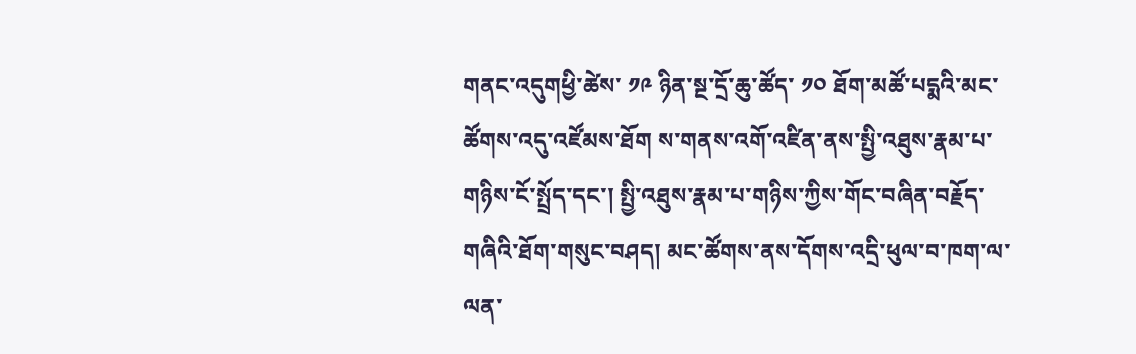གནང་འདུགཕྱི་ཚེས་ ༡༩ ཉིན་སྔ་དྲོ་ཆུ་ཚོད་ ༡༠ ཐོག་མཚོ་པདྨའི་མང་ཚོགས་འདུ་འཛོམས་ཐོག ས་གནས་འགོ་འཛིན་ནས་སྤྱི་འཐུས་རྣམ་པ་གཉིས་ངོ་སྤྲོད་དང་། སྤྱི་འཐུས་རྣམ་པ་གཉིས་ཀྱིས་གོང་བཞིན་བརྗོད་གཞིའི་ཐོག་གསུང་བཤད། མང་ཚོགས་ནས་དོགས་འདྲི་ཕུལ་བ་ཁག་ལ་ལན་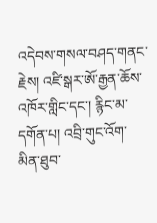འདེབས་གསལ་བཤད་གནང་རྗེས། འཛི་སྒར་ཨོ་རྒྱན་ཆོས་འཁོར་གླིང་དང་། རྙིང་མ་དགོན་པ། འབྲི་གུང་འོག་མིན་ཐུབ་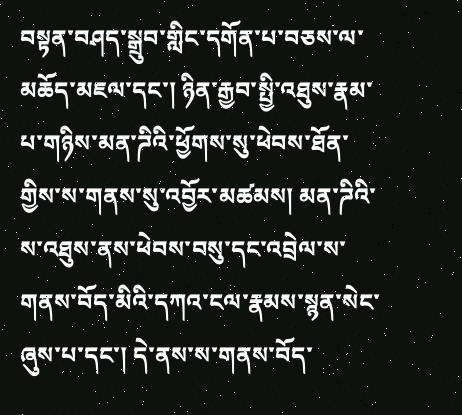བསྟན་བཤད་སྒྲུབ་གླིང་དགོན་པ་བཅས་ལ་མཆོད་མཇལ་དང་། ཉིན་རྒྱབ་སྤྱི་འཐུས་རྣམ་པ་གཉིས་མན་ཌིའི་ཕྱོགས་སུ་ཕེབས་ཐོན་གྱིས་ས་གནས་སུ་འབྱོར་མཚམས། མན་ཌིའི་ས་འཐུས་ནས་ཕེབས་བསུ་དང་འབྲེལ་ས་གནས་བོད་མིའི་དཀའ་ངལ་རྣམས་སྙན་སེང་ཞུས་པ་དང་། དེ་ནས་ས་གནས་བོད་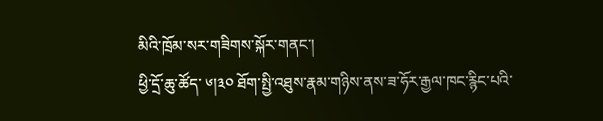མིའི་ཁྲོམ་སར་གཟིགས་སྐོར་གནང་།
ཕྱི་དྲོ་ཆུ་ཚོད་ ༦།༣༠ ཐོག་སྤྱི་འཐུས་རྣམ་གཉིས་ནས་ཟ་ཧོར་རྒྱལ་ཁང་རྙིང་པའི་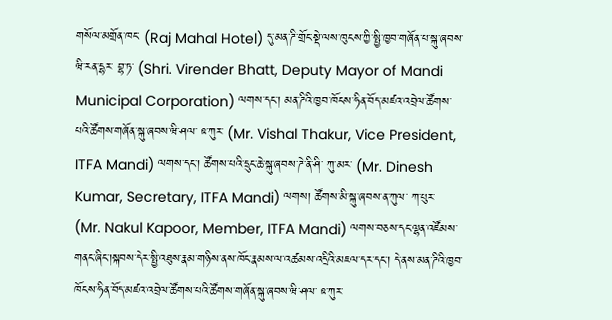གསོལ་མགྲོན་ཁང་ (Raj Mahal Hotel) དུ་མན་ཌི་གྲོང་སྡེ་ལས་ཁུངས་ཀྱི་སྤྱི་ཁྱབ་གཞོན་པ་སྐུ་ཞབས་ཝི་རན་དྷར་ བྷ་ཏ་ (Shri. Virender Bhatt, Deputy Mayor of Mandi Municipal Corporation) ལགས་དང་། མན་ཌིའི་ཁྱབ་ཁོངས་ཧིན་བོད་མཛའ་འབྲེལ་ཚོགས་པའི་ཚོགས་གཞོན་སྐུ་ཞབས་ཝི་ཤལ་ ཋ་ཀུར་ (Mr. Vishal Thakur, Vice President, ITFA Mandi) ལགས་དང་། ཚོགས་པའི་དྲུང་ཆེ་སྐུ་ཞབས་ཌེ་ནི་ཤི་ ཀུ་མར་ (Mr. Dinesh Kumar, Secretary, ITFA Mandi) ལགས། ཚོགས་མི་སྐུ་ཞབས་ན་ཀུལ་ ཀ་པུར་ (Mr. Nakul Kapoor, Member, ITFA Mandi) ལགས་བཅས་དང་ལྷན་འཛོམས་གནང་ཞིང་།སྐབས་དེར་སྤྱི་འཐུས་རྣམ་གཉིས་ནས་ཁོང་རྣམས་ལ་འཚམས་འདྲིའི་མཇལ་དར་དང་། དེ་ནས་མན་ཌིའི་ཁྱབ་ཁོངས་ཧིན་བོད་མཛའ་འབྲེལ་ཚོགས་པའི་ཚོགས་གཞོན་སྐུ་ཞབས་ཝི་ཤལ་ ཋ་ཀུར་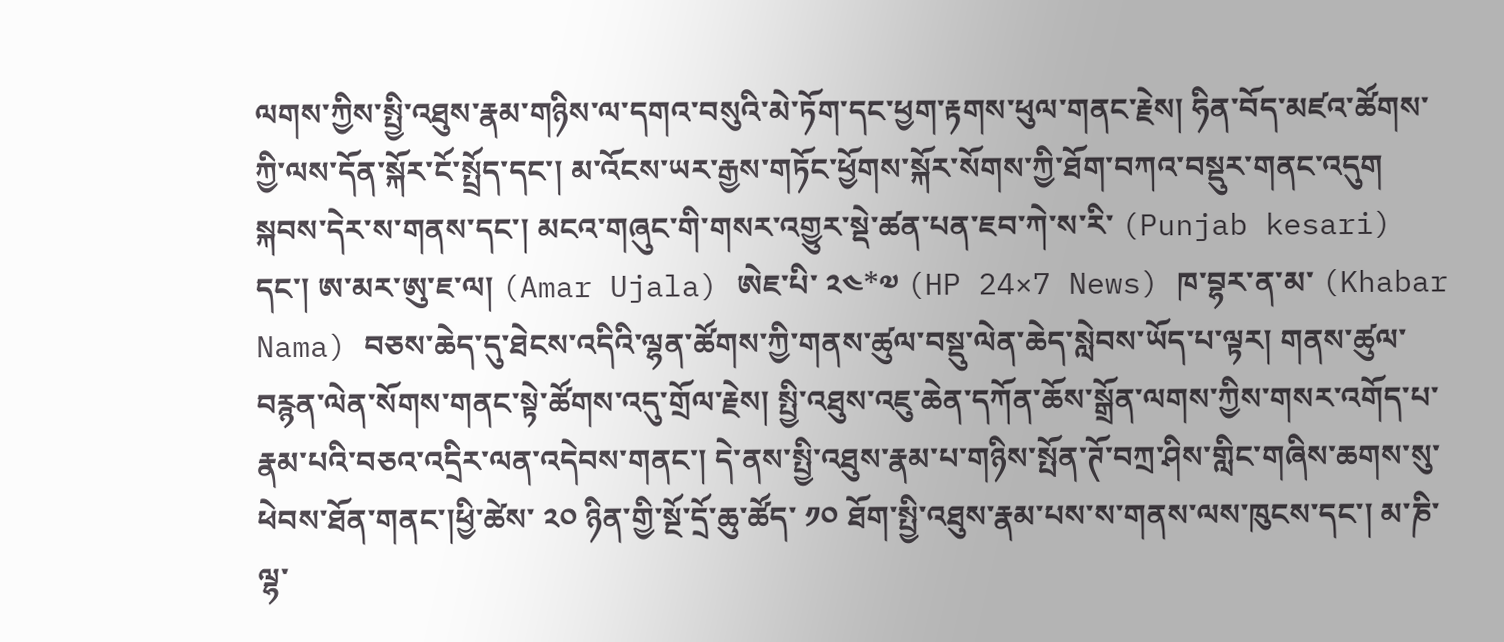ལགས་ཀྱིས་སྤྱི་འཐུས་རྣམ་གཉིས་ལ་དགའ་བསུའི་མེ་ཏོག་དང་ཕྱག་རྟགས་ཕུལ་གནང་རྗེས། ཧིན་བོད་མཛའ་ཚོགས་ཀྱི་ལས་དོན་སྐོར་ངོ་སྤྲོད་དང་། མ་འོངས་ཡར་རྒྱས་གཏོང་ཕྱོགས་སྐོར་སོགས་ཀྱི་ཐོག་བཀའ་བསྡུར་གནང་འདུག སྐབས་དེར་ས་གནས་དང་། མངའ་གཞུང་གི་གསར་འགྱུར་སྡེ་ཚན་པན་ཇབ་ཀེ་ས་རི་ (Punjab kesari) དང་། ཨ་མར་ཨུ་ཇ་ལ། (Amar Ujala) ཨེཇ་པི་ ༢༤*༧ (HP 24×7 News) ཁ་བྷར་ན་མ་ (Khabar Nama) བཅས་ཆེད་དུ་ཐེངས་འདིའི་ལྷན་ཚོགས་ཀྱི་གནས་ཚུལ་བསྡུ་ལེན་ཆེད་སླེབས་ཡོད་པ་ལྟར། གནས་ཚུལ་བརྙན་ལེན་སོགས་གནང་སྟེ་ཚོགས་འདུ་གྲོལ་རྗེས། སྤྱི་འཐུས་འཇུ་ཆེན་དཀོན་ཆོས་སྒྲོན་ལགས་ཀྱིས་གསར་འགོད་པ་རྣམ་པའི་བཅའ་འདྲིར་ལན་འདེབས་གནང་། དེ་ནས་སྤྱི་འཐུས་རྣམ་པ་གཉིས་སྤོན་ཊོ་བཀྲ་ཤིས་གླིང་གཞིས་ཆགས་སུ་ཕེབས་ཐོན་གནང་།ཕྱི་ཚེས་ ༢༠ ཉིན་གྱི་སྔོ་དྲོ་ཆུ་ཚོད་ ༡༠ ཐོག་སྤྱི་འཐུས་རྣམ་པས་ས་གནས་ལས་ཁུངས་དང་། མ་ཎི་ལྷ་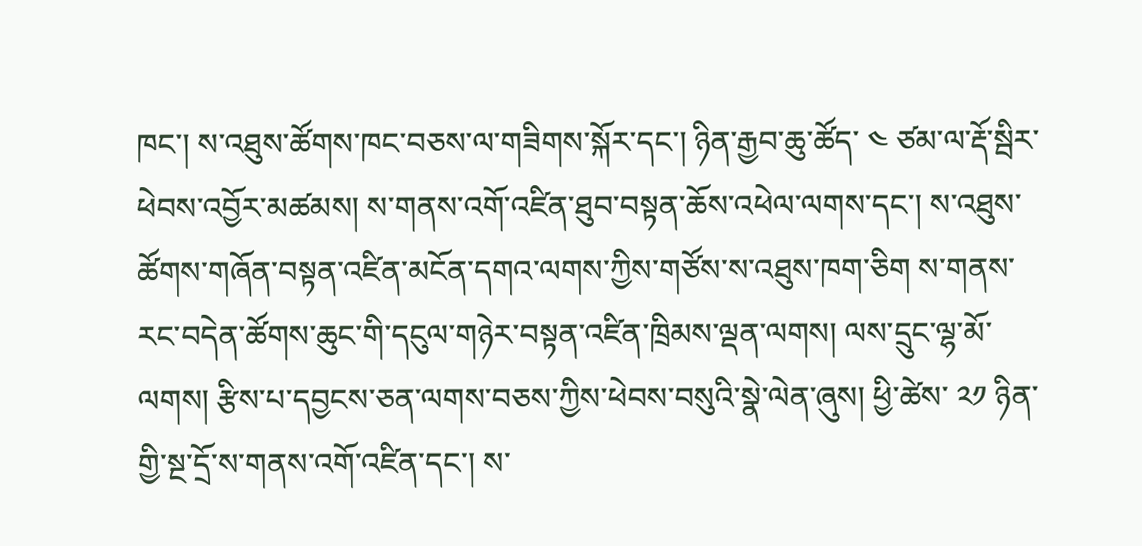ཁང་། ས་འཐུས་ཚོགས་ཁང་བཅས་ལ་གཟིགས་སྐོར་དང་། ཉིན་རྒྱབ་ཆུ་ཚོད་ ༤ ཙམ་ལ་རྡོ་སྦིར་ཕེབས་འབྱོར་མཚམས། ས་གནས་འགོ་འཛིན་ཐུབ་བསྟན་ཆོས་འཕེལ་ལགས་དང་། ས་འཐུས་ཚོགས་གཞོན་བསྟན་འཛིན་མངོན་དགའ་ལགས་ཀྱིས་གཙོས་ས་འཐུས་ཁག་ཅིག ས་གནས་རང་བདེན་ཚོགས་ཆུང་གི་དངུལ་གཉེར་བསྟན་འཛིན་ཁྲིམས་ལྡན་ལགས། ལས་དྲུང་ལྷ་མོ་ལགས། རྩིས་པ་དབྱངས་ཅན་ལགས་བཅས་ཀྱིས་ཕེབས་བསུའི་སྣེ་ལེན་ཞུས། ཕྱི་ཚེས་ ༢༡ ཉིན་གྱི་སྔ་དྲོ་ས་གནས་འགོ་འཛིན་དང་། ས་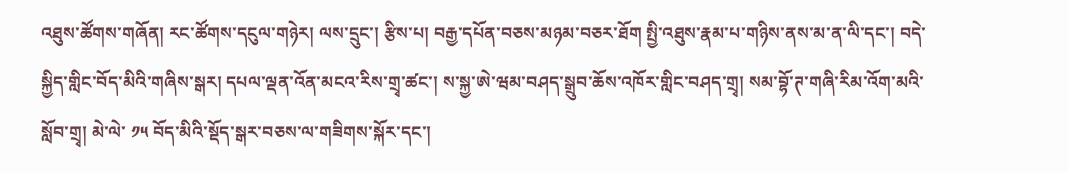འཐུས་ཚོགས་གཞོན། རང་ཚོགས་དངུལ་གཉེར། ལས་དྲུང་། རྩིས་པ། བརྒྱ་དཔོན་བཅས་མཉམ་བཅར་ཐོག སྤྱི་འཐུས་རྣམ་པ་གཉིས་ནས་མ་ན་ལི་དང་། བདེ་སྐྱིད་གླིང་བོད་མིའི་གཞིས་སྒར། དཔལ་ལྡན་འོན་མངའ་རིས་གྲྭ་ཚང་། ས་སྐྱ་ཨེ་ཝམ་བཤད་སྒྲུབ་ཆོས་འཁོར་གླིང་བཤད་གྲྭ། སམ་བྷོ་ཊ་གཞི་རིམ་འོག་མའི་སློབ་གྲྭ། མེ་ལེ་ ༡༥ བོད་མིའི་སྡོད་སྒར་བཅས་ལ་གཟིགས་སྐོར་དང་།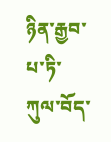ཉིན་རྒྱབ་པ་ཏི་ཀུལ་བོད་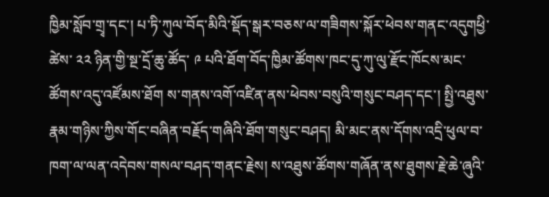ཁྱིམ་སློབ་གྲྭ་དང་། པ་ཏི་ཀུལ་བོད་མིའི་སྡོད་སྒར་བཅས་ལ་གཟིགས་སྐོར་ཕེབས་གནང་འདུགཕྱི་ཚེས་ ༢༢ ཉིན་གྱི་སྔ་དྲོ་ཆུ་ཚོད་ ༩ པའི་ཐོག་བོད་ཁྱིམ་ཚོགས་ཁང་དུ་ཀུ་ལུ་རྫོང་ཁོངས་མང་ཚོགས་འདུ་འཛོམས་ཐོག ས་གནས་འགོ་འཛིན་ནས་ཕེབས་བསུའི་གསུང་བཤད་དང་། སྤྱི་འཐུས་རྣམ་གཉིས་ཀྱིས་གོང་བཞིན་བརྗོད་གཞིའི་ཐོག་གསུང་བཤད། མི་མང་ནས་དོགས་འདྲི་ཕུལ་བ་ཁག་ལ་ལན་འདེབས་གསལ་བཤད་གནང་རྗེས། ས་འཐུས་ཚོགས་གཞོན་ནས་ཐུགས་རྗེ་ཆེ་ཞུའི་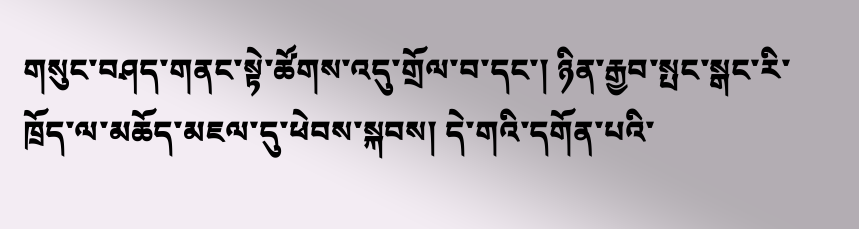གསུང་བཤད་གནང་སྟེ་ཚོགས་འདུ་གྲོལ་བ་དང་། ཉིན་རྒྱབ་སྤང་སྒང་རི་ཁྲོད་ལ་མཆོད་མཇལ་དུ་ཕེབས་སྐབས། དེ་གའི་དགོན་པའི་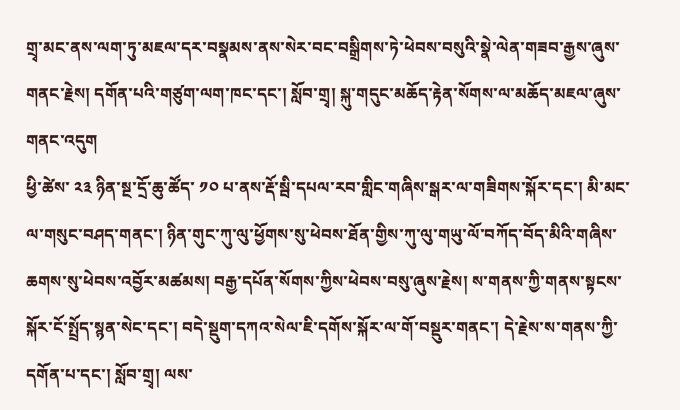གྲྭ་མང་ནས་ལག་ཏུ་མཇལ་དར་བསྣམས་ནས་སེར་བང་བསྒྲིགས་ཏེ་ཕེབས་བསུའི་སྣེ་ལེན་གཟབ་རྒྱས་ཞུས་གནང་རྗེས། དགོན་པའི་གཙུག་ལག་ཁང་དང་། སློབ་གྲྭ། སྐུ་གདུང་མཆོད་རྟེན་སོགས་ལ་མཆོད་མཇལ་ཞུས་གནང་འདུག
ཕྱི་ཚེས་ ༢༣ ཉིན་སྔ་དྲོ་ཆུ་ཚོད་ ༡༠ པ་ནས་རྡོ་སྦི་དཔལ་རབ་གླིང་གཞིས་སྒར་ལ་གཟིགས་སྐོར་དང་། མི་མང་ལ་གསུང་བཤད་གནང་། ཉིན་གུང་ཀུ་ལུ་ཕྱོགས་སུ་ཕེབས་ཐོན་གྱིས་ཀུ་ལུ་གཡུ་ལོ་བཀོད་བོད་མིའི་གཞིས་ཆགས་སུ་ཕེབས་འབྱོར་མཚམས། བརྒྱ་དཔོན་སོགས་ཀྱིས་ཕེབས་བསུ་ཞུས་རྗེས། ས་གནས་ཀྱི་གནས་སྟངས་སྐོར་ངོ་སྤྲོད་སྙན་སེང་དང་། བདེ་སྡུག་དཀའ་སེལ་ཇི་དགོས་སྐོར་ལ་གོ་བསྡུར་གནང་། དེ་རྗེས་ས་གནས་ཀྱི་དགོན་པ་དང་། སློབ་གྲྭ། ལས་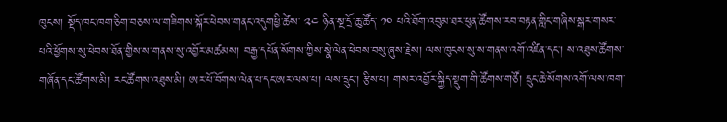ཁུངས། སྡོད་ཁང་ཁག་ཅིག་བཅས་ལ་གཟིགས་སྐོར་ཕེབས་གནང་འདུགཕྱི་ཚེས་ ༢༤ ཉིན་སྔ་དྲོ་ཆུ་ཚོད་ ༡༠ པའི་ཐོག་འབུམ་ཐར་ཕུན་ཚོགས་རབ་བརྟན་གླིང་གཞིས་སྒར་གསར་པའི་ཕྱོགས་སུ་ཕེབས་ཐོན་གྱིས་ས་གནས་སུ་འབྱོར་མཚམས། བརྒྱ་དཔོན་སོགས་ཀྱིས་སྣེ་ལེན་ཕེབས་བསུ་ཞུས་རྗེས། ལས་ཁུངས་སུ་ས་གནས་འགོ་འཛིན་དང་། ས་འཐུས་ཚོགས་གཞོན་དང་ཚོགས་མི། རང་ཚོགས་འཐུས་མི། ཨར་པོ་བོགས་ལེན་པ་དང་ཨར་ལས་པ། ལས་དྲུང་། རྩིས་པ། གསར་འབྱོར་སྐྱིད་སྡུག་གི་ཚོགས་གཙོ། དྲུང་ཆེ་སོགས་འགོ་ལས་ཁག་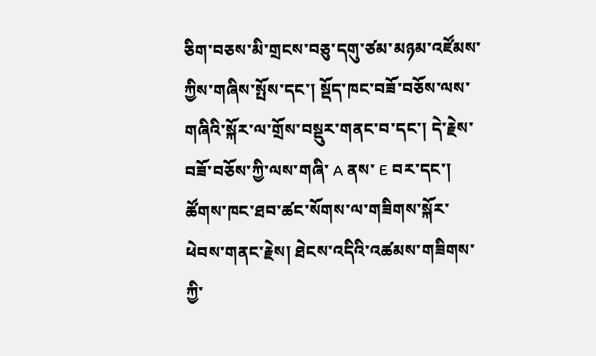ཅིག་བཅས་མི་གྲངས་བཅུ་དགུ་ཙམ་མཉམ་འཛོམས་ཀྱིས་གཞིས་སྤོས་དང་། སྡོད་ཁང་བཟོ་བཅོས་ལས་གཞིའི་སྐོར་ལ་གྲོས་བསྡུར་གནང་བ་དང་། དེ་རྗེས་བཟོ་བཅོས་ཀྱི་ལས་གཞི་ A ནས་ E བར་དང་། ཚོགས་ཁང་ཐབ་ཚང་སོགས་ལ་གཟིགས་སྐོར་ཕེབས་གནང་རྗེས། ཐེངས་འདིའི་འཚམས་གཟིགས་ཀྱི་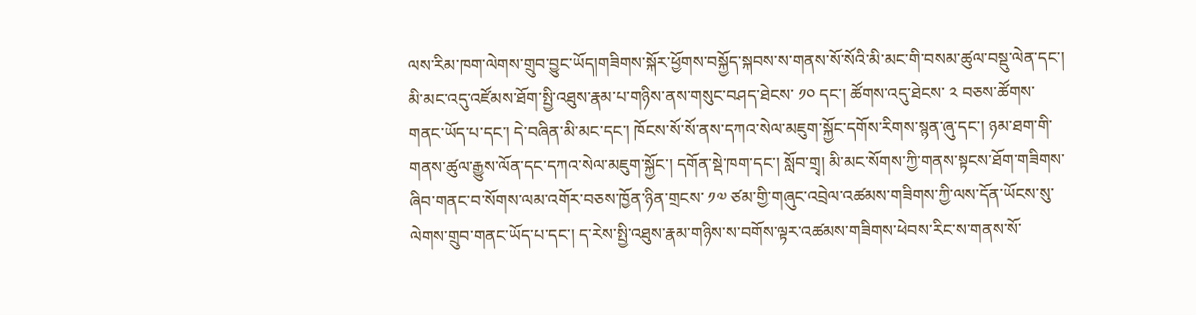ལས་རིམ་ཁག་ལེགས་གྲུབ་བྱུང་ཡོད།གཟིགས་སྐོར་ཕྱོགས་བསྐྱོད་སྐབས་ས་གནས་སོ་སོའི་མི་མང་གི་བསམ་ཚུལ་བསྡུ་ལེན་དང་། མི་མང་འདུ་འཛོམས་ཐོག་སྤྱི་འཐུས་རྣམ་པ་གཉིས་ནས་གསུང་བཤད་ཐེངས་ ༡༠ དང་། ཚོགས་འདུ་ཐེངས་ ༢ བཅས་ཚོགས་གནང་ཡོད་པ་དང་། དེ་བཞིན་མི་མང་དང་། ཁོངས་སོ་སོ་ནས་དཀའ་སེལ་མཇུག་སྐྱོང་དགོས་རིགས་སྙན་ཞུ་དང་། ཉམ་ཐག་གི་གནས་ཚུལ་རྒྱུས་ལོན་དང་དཀའ་སེལ་མཇུག་སྐྱོང་། དགོན་སྡེ་ཁག་དང་། སློབ་གྲྭ། མི་མང་སོགས་ཀྱི་གནས་སྟངས་ཐོག་གཟིགས་ཞིབ་གནང་བ་སོགས་ལམ་འགོར་བཅས་ཁྱོན་ཉིན་གྲངས་ ༡༧ ཙམ་གྱི་གཞུང་འབྲེལ་འཚམས་གཟིགས་ཀྱི་ལས་དོན་ཡོངས་སུ་ལེགས་གྲུབ་གནང་ཡོད་པ་དང་། ད་རེས་སྤྱི་འཐུས་རྣམ་གཉིས་ས་བགོས་ལྟར་འཚམས་གཟིགས་ཕེབས་རིང་ས་གནས་སོ་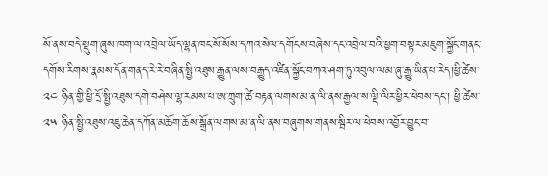སོ་ནས་བདེ་སྡུག་ཞུས་ཁག་ལ་འབྲེལ་ཡོད་ལྷན་ཁང་སོ་སོས་དཀའ་སེལ་དགོངས་བཞེས་དང་འབྲེལ་བའི་ཕྱག་བསྟར་མཇུག་སྐྱོང་གནང་དགོས་རིགས་རྣམས་དོན་གནད་རེ་རེ་བཞིན་སྤྱི་འཐུས་རྒྱུན་ལས་བརྒྱུད་འཛིན་སྐྱོང་བཀའ་ཤག་ཏུ་འབུལ་ལམ་ཞུ་རྒྱུ་ཡིན་པ་རེད།ཕྱི་ཚེས་ ༢༤ ཉིན་གྱི་ཕྱི་དྲོ་སྤྱི་འཐུས་དགེ་བཤེས་ལྷ་རམས་པ་ཨ་ཀྲུག་ཚེ་བརྟན་ལགས་མ་ན་ལི་ནས་རྒྱལ་ས་ལྡི་ལིར་ཕྱིར་ཕེབས་དང་། ཕྱི་ཚེས་ ༢༥ ཉིན་སྤྱི་འཐུས་འཇུ་ཆེན་དཀོན་མཆོག་ཆོས་སྒྲོན་ལགས་མ་ན་ལི་ནས་བཞུགས་གནས་སྦིར་ལ་ཕེབས་འབྱོར་བྱུང་བ་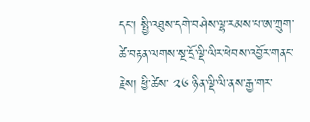དང་། སྤྱི་འཐུས་དགེ་བཤེས་ལྷ་རམས་པ་ཨ་ཀྲུག་ཚེ་བརྟན་ལགས་སྔ་དྲོ་ལྡི་ལིར་ཕེབས་འབྱོར་གནང་རྗེས། ཕྱི་ཚེས་ ༢༦ ཉིན་ལྡི་ལི་ནས་རྒྱ་གར་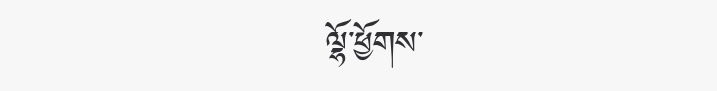ལྷོ་ཕྱོགས་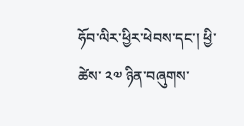ཧོབ་ལིར་ཕྱིར་ཕེབས་དང་། ཕྱི་ཚེས་ ༢༧ ཉིན་བཞུགས་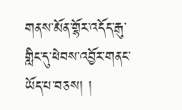གནས་མོན་གྷོར་འདོད་རྒུ་གླིང་དུ་ཕེབས་འབྱོར་གནང་ཡོད་པ་བཅས། །